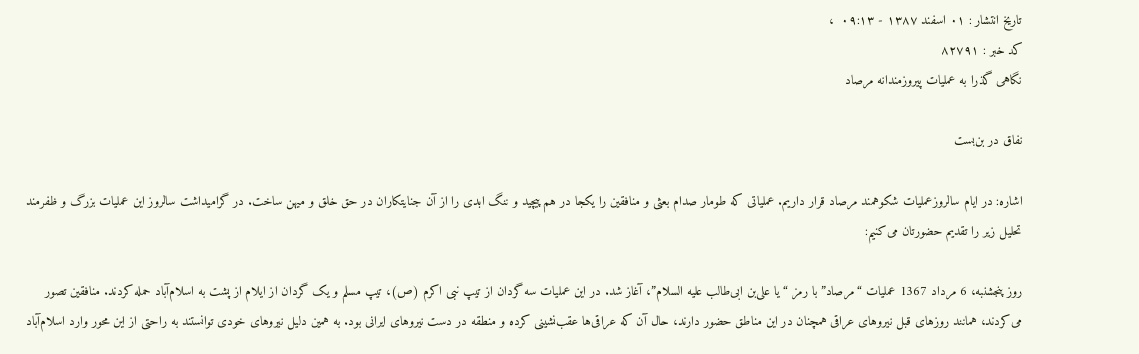تاریخ انتشار : ۰۱ اسفند ۱۳۸۷ - ۰۹:۱۳  ،
کد خبر : ۸۲۷۹۱
نگاهى گذرا به عملیات پیروزمندانه مرصاد

نفاق در بن‌بست

اشاره: در ایام سالروزعملیات شکوهمند مرصاد قرار داریم. عملیاتى که طومار صدام بعثى و منافقین را یکجا در هم پیچید و ننگ ابدى را از آن جنایتکاران در حق خلق و میهن ساخت. در گرامیداشت سالروز این عملیات بزرگ و ظفرمند تحلیل زیر را تقدیم حضورتان مى‌کنیم:

روز پنجشنبه، 6 مرداد 1367 عملیات “مرصاد” با رمز “یا على‌بن ابى‌طالب علیه السلام”، آغاز شد. در این عملیات سه گردان از تیپ نبى اکرم (ص)، تیپ مسلم و یک گردان از ایلام از پشت به اسلام‌آباد حمله کردند. منافقین تصور مى‌کردند، همانند روزهاى قبل نیروهاى عراقى همچنان در این مناطق حضور دارند، حال آن که عراقى‌ها عقب‌نشینى کرده و منطقه در دست نیروهاى ایرانى بود. به همین دلیل نیروهاى خودى توانستند به راحتى از این محور وارد اسلام‌آباد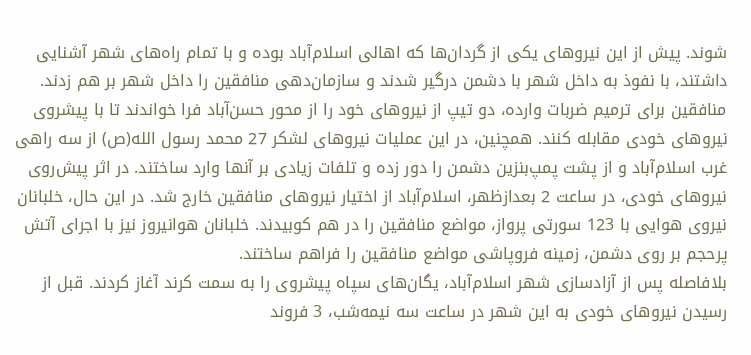شوند. پیش از این نیروهاى یکى از گردان‌ها که اهالى اسلام‌آباد بوده و با تمام راه‌هاى شهر آشنایى داشتند، با نفوذ به داخل شهر با دشمن درگیر شدند و سازمان‌دهى منافقین را داخل شهر بر هم زدند. منافقین براى ترمیم ضربات وارده، دو تیپ از نیروهاى خود را از محور حسن‌آباد فرا خواندند تا با پیشروى نیروهاى خودى مقابله کنند. همچنین، در این عملیات نیروهاى لشکر 27 محمد رسول الله(ص) از سه راهى غرب اسلام‌آباد و از پشت پمپ‌بنزین دشمن را دور زده و تلفات زیادى بر آنها وارد ساختند. در اثر پیش‌روى نیروهاى خودی، در ساعت 2 بعدازظهر، اسلام‌آباد از اختیار نیروهاى منافقین خارج شد. در این حال، خلبانان نیروى هوایى با 123 سورتى پرواز، مواضع منافقین را در هم کوبیدند. خلبانان هوانیروز نیز با اجراى آتش پرحجم بر روى دشمن، زمینه فروپاشى مواضع منافقین را فراهم ساختند.
بلافاصله پس از آزادسازى شهر اسلام‌آباد، یگان‌هاى سپاه پیشروى را به سمت کرند آغاز کردند. قبل از رسیدن نیروهاى خودى به این شهر در ساعت سه نیمه‌شب، 3 فروند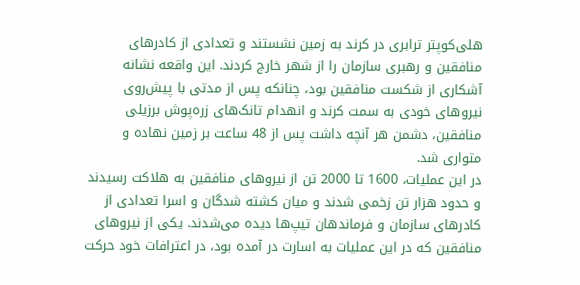هلى‌کوپتر ترابرى در کرند به زمین نشستند و تعدادى از کادرهاى منافقین و رهبرى سازمان را از شهر خارج کردند. این واقعه نشانه آشکارى از شکست منافقین بود، چنانکه پس از مدتى با پیش‌روى نیروهاى خودى به سمت کرند و انهدام تانک‌هاى زره‌پوش برزیلى منافقین، دشمن هر آنچه داشت پس از 48 ساعت بر زمین نهاده و متوارى شد.
در این عملیات، 1600 تا 2000 تن از نیروهاى منافقین به هلاکت رسیدند و حدود هزار تن زخمى شدند و میان کشته شدگان و اسرا تعدادى از کادرهاى سازمان و فرماندهان تیپ‌ها دیده مى‌شدند. یکى از نیروهاى منافقین که در این عملیات به اسارت در آمده بود، در اعترافات خود حرکت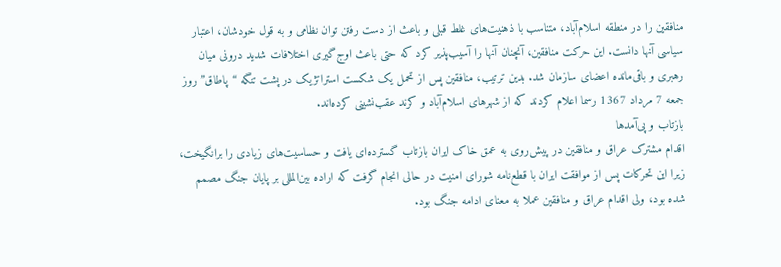منافقین را در منطقه اسلام‌آباد، متناسب با ذهنیت‌هاى غلط قبلى و باعث از دست رفتن توان نظامى و به قول خودشان، اعتبار سیاسى آنها دانست. این حرکت منافقین، آنچنان آنها را آسیب‌پذیر کرد که حتى باعث اوج‌گیرى اختلافات شدید درونى میان رهبرى و باقى‌مانده اعضاى سازمان شد. بدین ترتیب، منافقین پس از تحمل یک شکست استراتژیک در پشت تنگه “پاطاق” روز جمعه 7 مرداد 1367 رسما اعلام کردند که از شهرهاى اسلام‌آباد و کرند عقب‌نشینى کرده‌اند.
بازتاب و پى‌آمدها
اقدام مشترک عراق و منافقین در پیش‌روى به عمق خاک ایران بازتاب گسترده‌اى یافت و حساسیت‌هاى زیادى را برانگیخت، زیرا این تحرکات پس از موافقت ایران با قطع‌نامه شوراى امنیت در حالى انجام گرفت که اراده بین‌المللى بر پایان جنگ مصمم شده بود، ولى اقدام عراق و منافقین عملا به معناى ادامه جنگ بود.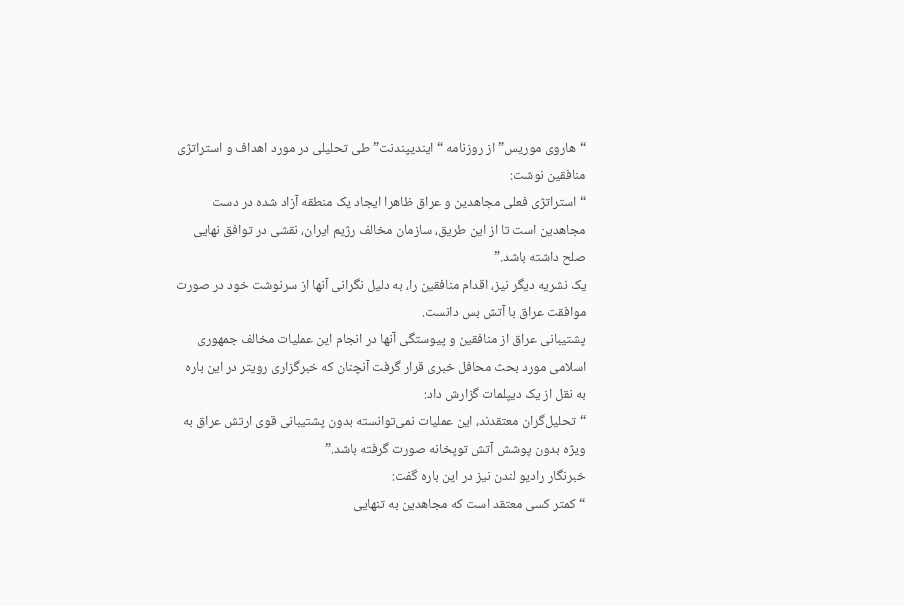“هاروى موریس” از روزنامه “ایندیپندنت” طى تحلیلى در مورد اهداف و استراتژى منافقین نوشت:
“استراتژى فعلى مجاهدین و عراق ظاهرا ایجاد یک منطقه آزاد شده در دست مجاهدین است تا از این طریق، سازمان مخالف رژیم ایران، نقشى در توافق نهایى صلح داشته باشد.”
یک نشریه دیگر نیز، اقدام منافقین را، به دلیل نگرانى‌ آنها از سرنوشت خود در صورت موافقت عراق با آتش بس دانست.
پشتیبانى عراق از منافقین و پیوستگى آنها در انجام این عملیات مخالف جمهورى اسلامى مورد بحث محافل خبرى قرار گرفت آنچنان که خبرگزارى رویتر در این باره به نقل از یک دیپلمات گزارش داد:
“تحلیل‌گران معتقدند، این عملیات نمى‌توانسته بدون پشتیبانى قوى ارتش عراق به ویژه بدون پوشش آتش‌ توپخانه صورت گرفته باشد.”
خبرنگار رادیو لندن نیز در این باره گفت:
“کمتر کسى معتقد است که مجاهدین به تنهایى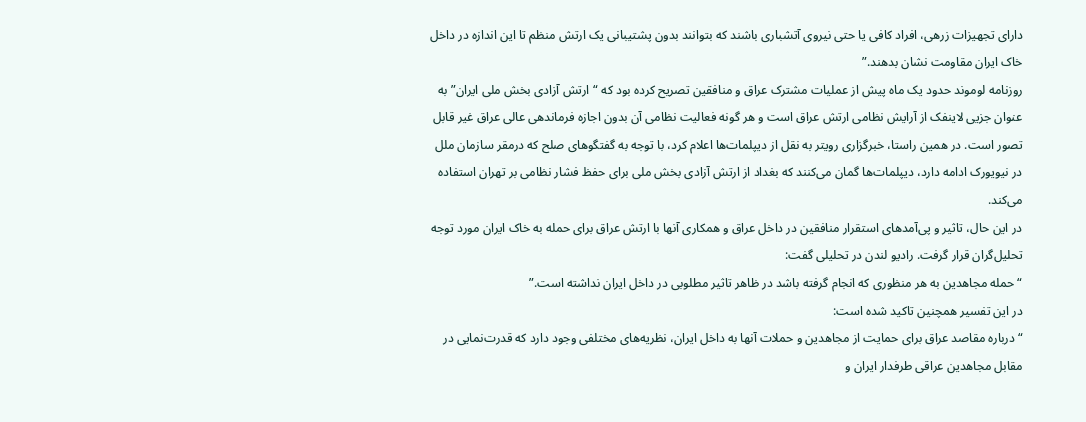داراى تجهیزات زرهی، افراد کافى یا حتى نیروى آتشبارى باشند که بتوانند بدون پشتیبانى یک ارتش منظم تا این اندازه در داخل خاک ایران مقاومت نشان بدهند.”
روزنامه لوموند حدود یک ماه پیش از عملیات مشترک عراق و منافقین تصریح کرده بود که “ارتش آزادى بخش ملى ایران” به عنوان جزیى لاینفک از آرایش نظامى ارتش عراق است و هر گونه فعالیت نظامى آن بدون اجازه فرماندهى عالى عراق غیر قابل تصور است. در همین راستا، خبرگزارى رویتر به نقل از دیپلمات‌ها اعلام کرد، با توجه به گفتگوهاى صلح که درمقر سازمان ملل در نیویورک ادامه دارد، دیپلمات‌ها گمان مى‌کنند که بغداد از ارتش آزادى بخش ملى براى حفظ فشار نظامى بر تهران استفاده مى‌کند.
در این حال، تاثیر و پى‌آمدهاى استقرار منافقین در داخل عراق و همکارى آنها با ارتش عراق براى حمله به خاک ایران مورد توجه تحلیل‌گران قرار گرفت. رادیو لندن در تحلیلى گفت:
“حمله مجاهدین به هر منظورى که انجام گرفته باشد در ظاهر تاثیر مطلوبى در داخل ایران نداشته است.”
در این تفسیر همچنین تاکید شده است:
“درباره مقاصد عراق براى حمایت از مجاهدین و حملات آنها به داخل ایران، نظریه‌هاى مختلفى وجود دارد که قدرت‌نمایى در مقابل مجاهدین عراقى طرفدار ایران و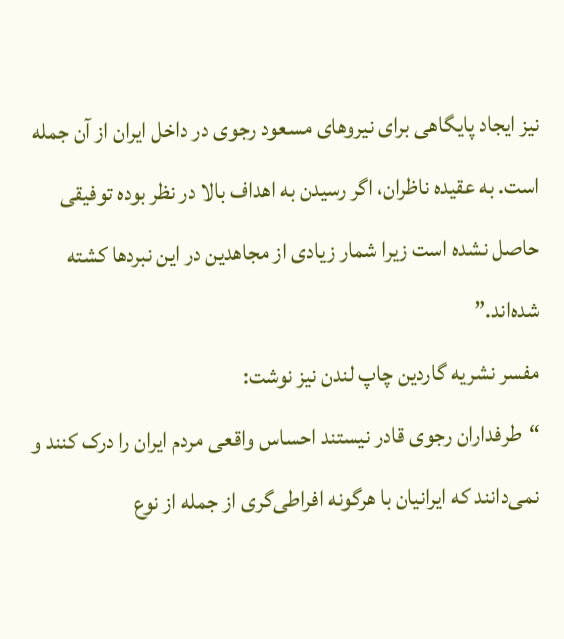نیز ایجاد پایگاهى براى نیروهاى مسعود رجوى در داخل ایران از آن جمله است. به عقیده ناظران، اگر رسیدن به اهداف بالا در نظر بوده توفیقى حاصل نشده است زیرا شمار زیادى از مجاهدین در این نبردها کشته شده‌اند.”
مفسر نشریه گاردین چاپ لندن نیز نوشت:
“طرفداران رجوى قادر نیستند احساس واقعى مردم ایران را درک کنند و نمى‌دانند که ایرانیان با هرگونه افراطى‌گرى از جمله از نوع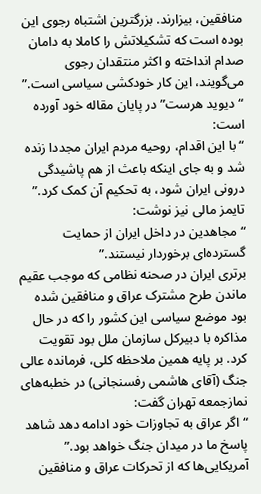منافقین، بیزارند. بزرگترین اشتباه رجوى این بوده است که تشکیلاتش را کاملا به دامان صدام انداخته و اکثر منتقدان رجوى مى‌گویند، این کار خودکشى سیاسى است.”
“دیوید هرست” در پایان مقاله خود آورده است:
“با این اقدام، روحیه مردم ایران مجددا زنده شد و به جاى اینکه باعث از هم پاشیدگى درونى ایران شود، به تحکیم آن کمک کرد.”
تایمز مالى نیز نوشت:
“مجاهدین در داخل ایران از حمایت گسترده‌اى برخوردار نیستند.”
برترى ایران در صحنه نظامى که موجب عقیم ماندن طرح مشترک عراق و منافقین شده بود موضع سیاسى این کشور را که در حال مذاکره با دبیرکل سازمان ملل بود تقویت کرد. بر پایه همین ملاحظه کلی، فرمانده عالى جنگ (آقاى هاشمى رفسنجانی) در خطبه‌هاى نمازجمعه تهران گفت:
“اگر عراق به تجاوزات خود ادامه دهد شاهد پاسخ ما در میدان جنگ خواهد بود.”
آمریکایى‌ها که از تحرکات عراق و منافقین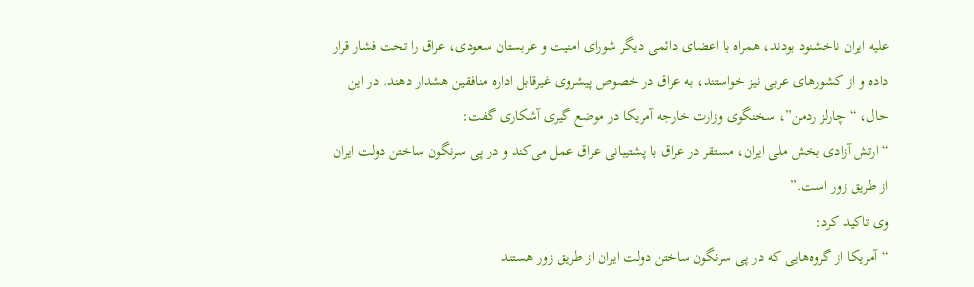علیه ایران ناخشنود بودند، همراه با اعضاى دائمى دیگر شوراى امنیت و عربستان سعودی، عراق را تحت فشار قرار داده و از کشورهاى عربى نیز خواستند، به عراق در خصوص پیشروى غیرقابل اداره منافقین هشدار دهند. در این حال، “چارلز ردمن”، سخنگوى وزارت خارجه آمریکا در موضع گیرى آشکارى گفت:
“ارتش آزادى بخش ملى ایران، مستقر در عراق با پشتیبانى عراق عمل مى‌کند و در پى سرنگون ساختن دولت ایران از طریق زور است.”
وى تاکید کرد:
“آمریکا از گروه‌هایى که در پى سرنگون ساختن دولت ایران از طریق زور هستند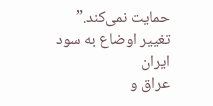حمایت نمى‌کند.”
تغییر اوضاع به سود ایران
عراق و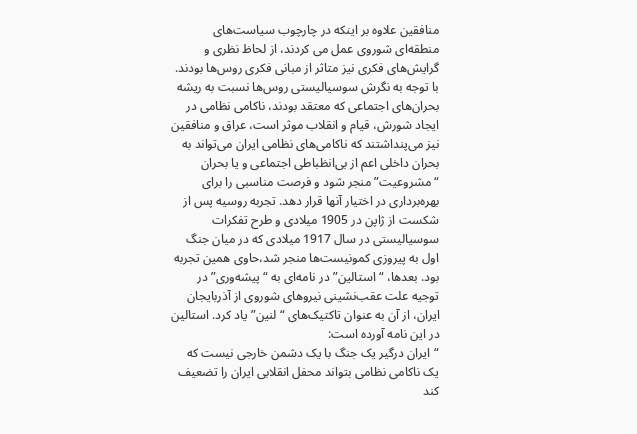منافقین علاوه بر اینکه در چارچوب سیاست‌هاى منطقه‌اى شوروى عمل مى کردند، از لحاظ نظرى و گرایش‌هاى فکرى نیز متاثر از مبانى فکرى روس‌ها بودند. با توجه به نگرش سوسیالیستى روس‌ها نسبت به ریشه بحران‌هاى اجتماعى که معتقد بودند، ناکامى نظامى در ایجاد شورش، قیام و انقلاب موثر است، عراق و منافقین نیز مى‌پنداشتند که ناکامى‌هاى نظامى ایران مى‌تواند به بحران داخلى اعم از بى‌انظباطى اجتماعى و یا بحران “مشروعیت” منجر شود و فرصت مناسبى را براى بهره‌بردارى در اختیار آنها قرار دهد. تجربه روسیه پس از شکست از ژاپن در 1905 میلادى و طرح تفکرات سوسیالیستى در سال 1917 میلادى که در میان جنگ اول به پیروزى کمونیست‌ها منجر شد،حاوى همین تجربه بود. بعدها، “استالین” در نامه‌اى به “پیشه‌وری” در توجیه علت عقب‌نشینى نیروهاى شوروى از آذربایجان ایران، از آن به عنوان تاکتیک‌هاى “لنین” یاد کرد. استالین در این نامه آورده است:
“ایران درگیر یک جنگ با یک دشمن خارجى نیست که یک ناکامى نظامى بتواند محفل انقلابى ایران را تضعیف کند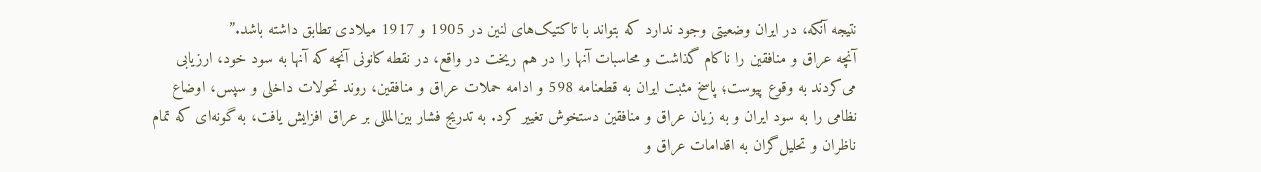نتیجه آنکه، در ایران وضعیتى وجود ندارد که بتواند با تاکتیک‌هاى لنین در 1905 و 1917 میلادى تطابق داشته باشد.”
آنچه عراق و منافقین را ناکام گذاشت و محاسبات آنها را در هم ریخت در واقع‌، در نقطه کانونى آنچه که آنها به سود خود، ارزیابى مى‌کردند به وقوع پیوست؛ پاسخ مثبت ایران به قطعنامه 598 و ادامه حملات عراق و منافقین، روند تحولات داخلى و سپس، اوضاع نظامى را به سود ایران و به زیان عراق و منافقین دستخوش تغییر کرد. به تدریج فشار بین‌المللى بر عراق افزایش یافت، به گونه‌اى که تمام ناظران و تحلیل‌گران به اقدامات عراق و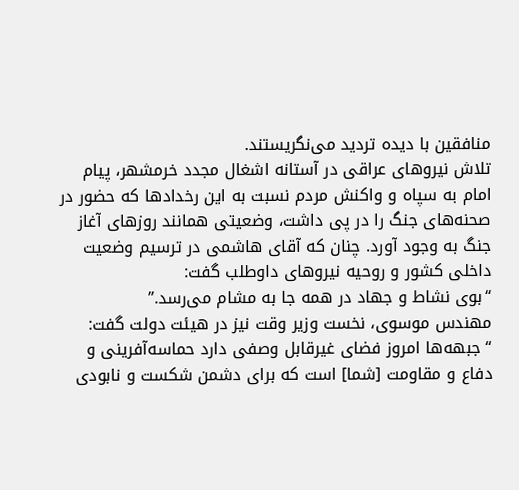منافقین با دیده تردید مى‌نگریستند.
تلاش نیروهاى عراقى در آستانه اشغال مجدد خرمشهر، پیام امام به سپاه و واکنش مردم نسبت به این رخدادها که حضور در صحنه‌هاى جنگ را در پى داشت، وضعیتى همانند روزهاى آغاز جنگ به وجود آورد. چنان که آقاى هاشمى در ترسیم وضعیت داخلى کشور و روحیه نیروهاى داوطلب گفت:
“بوى نشاط و جهاد در همه جا به مشام مى‌رسد.”
مهندس موسوی، نخست وزیر وقت نیز در هیئت دولت گفت:
“جبهه‌ها امروز فضاى غیرقابل وصفى دارد حماسه‌آفرینى و دفاع و مقاومت [شما] است که براى دشمن شکست و نابودى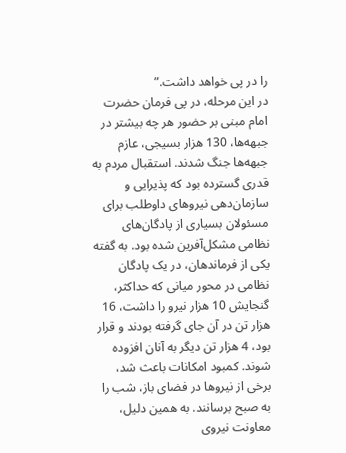را در پى خواهد داشت.”
در این مرحله‌‌، در پى فرمان حضرت امام مبنى بر حضور هر چه بیشتر در جبهه‌ها، 130 هزار بسیجی، عازم جبهه‌ها جنگ شدند. استقبال مردم به قدرى گسترده بود که پذیرایى و سازمان‌دهى نیروهاى داوطلب براى مسئولان بسیارى از پادگان‌‌هاى نظامى مشکل‌‌آفرین شده بود. به گفته یکى از فرماندهان‌، در یک پادگان نظامى در محور میانى که حداکثر، گنجایش 10 هزار نیرو را داشت، 16 هزار تن در آن جاى گرفته بودند و قرار بود، 4 هزار تن دیگر به آنان افزوده شوند. کمبود امکانات باعث شد، برخى از نیروها در فضاى باز، شب را به صبح برسانند. به همین دلیل، معاونت نیروى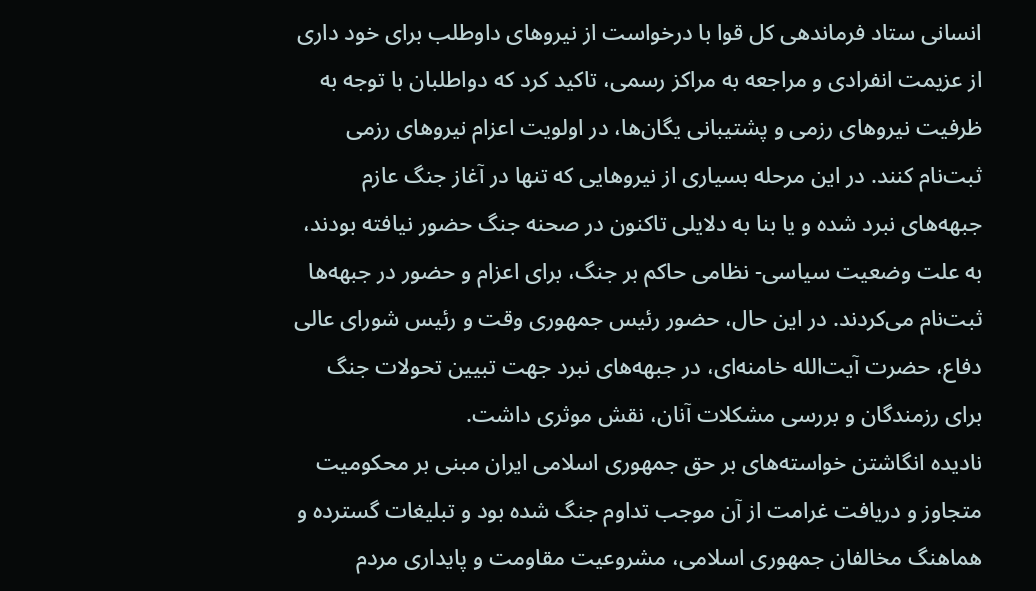انسانى ستاد فرماندهى کل قوا با درخواست از نیروهاى داوطلب براى خود دارى از عزیمت انفرادى و مراجعه به مراکز رسمی، تاکید کرد که دواطلبان با توجه به ظرفیت نیروهاى رزمى و پشتیبانى یگان‌ها، در اولویت اعزام نیروهاى رزمى ثبت‌نام کنند. در این مرحله بسیارى از نیروهایى که تنها در آغاز جنگ عازم جبهه‌هاى نبرد شده و یا بنا به دلایلى تاکنون در صحنه جنگ حضور نیافته بودند، به علت وضعیت سیاسی- نظامى حاکم بر جنگ، براى اعزام و حضور در جبهه‌ها ثبت‌نام مى‌کردند. در این حال، حضور رئیس جمهورى وقت و رئیس شوراى عالى دفاع، حضرت آیت‌الله خامنه‌ای، در جبهه‌هاى نبرد جهت تبیین تحولات جنگ براى رزمندگان و بررسى مشکلات آنان، نقش موثرى داشت.
نادیده انگاشتن خواسته‌هاى بر حق جمهورى اسلامى ایران مبنى بر محکومیت متجاوز و دریافت غرامت از آن موجب تداوم جنگ شده بود و تبلیغات گسترده و هماهنگ مخالفان جمهورى اسلامی، مشروعیت مقاومت و پایدارى مردم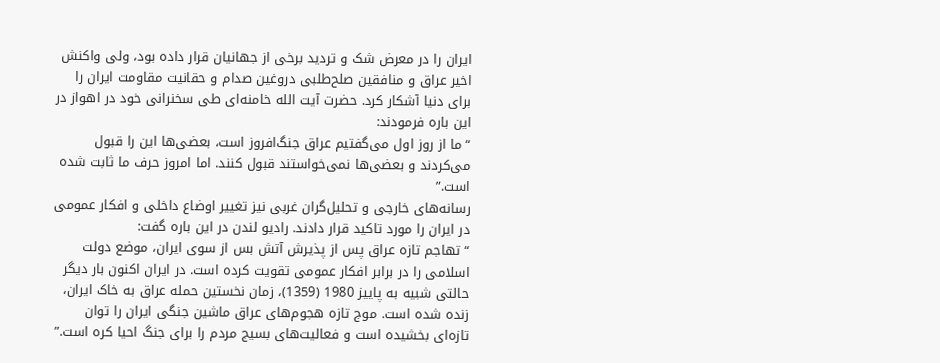ایران را در معرض شک و تردید برخى از جهانیان قرار داده بود، ولى واکنش اخیر عراق و منافقین صلح‌طلبى دروغین صدام و حقانیت مقاومت ایران را براى دنیا آشکار کرد. حضرت آیت الله خامنه‌اى طى سخنرانى خود در اهواز در این باره فرمودند:
“ما از روز اول مى‌گفتیم عراق جنگ‌افروز است، بعضى‌ها این را قبول مى‌کردند و بعضى‌ها نمى‌خواستند قبول کنند. اما امروز حرف ما ثابت شده است.”
رسانه‌هاى خارجى و تحلیل‌گران غربى نیز تغییر اوضاع داخلى و افکار عمومى در ایران را مورد تاکید قرار دادند. رادیو لندن در این باره گفت:
“تهاجم تازه عراق پس از پذیرش آتش بس از سوى ایران، موضع دولت اسلامى را در برابر افکار عمومى تقویت کرده است. در ایران اکنون بار دیگر حالتى شبیه به پاییز 1980 (1359)، زمان نخستین حمله عراق به خاک ایران، زنده شده است. موج تازه هجوم‌هاى عراق ماشین جنگى ایران را توان تازه‌اى بخشیده است و فعالیت‌هاى بسیج مردم را براى جنگ احیا کره است.”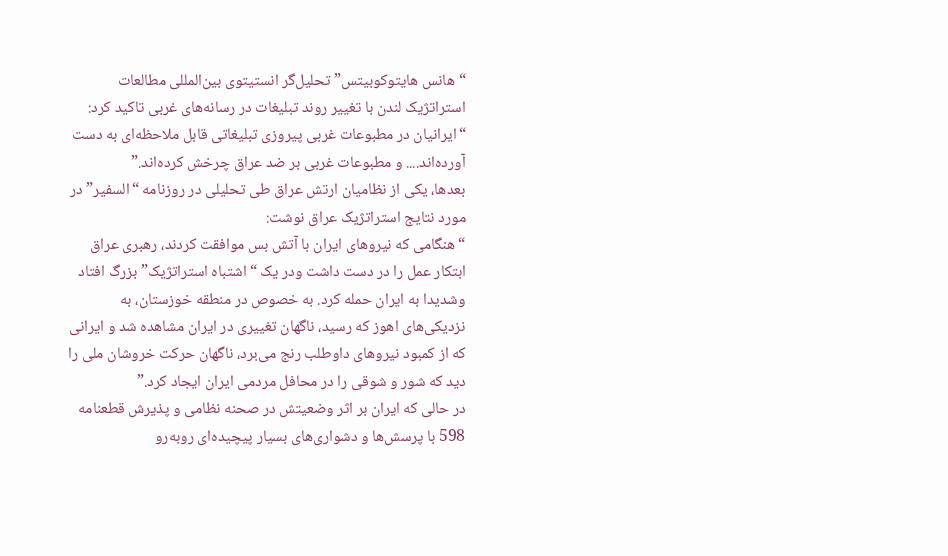“هانس هایتوکوبیتس” تحلیل‌گر انستیتوى بین‌المللى مطالعات استراتژیک لندن با تغییر روند تبلیغات در رسانه‌هاى غربى تاکید کرد:
“ایرانیان در مطبوعات غربى پیروزى تبلیغاتى قابل ملاحظه‌اى به دست آورده‌اند.... و مطبوعات غربى بر ضد عراق چرخش کرده‌اند.”
بعدها، یکى از نظامیان ارتش عراق طى تحلیلى در روزنامه “السفیر” در مورد نتایج استراتژیک عراق نوشت:
“هنگامى که نیروهاى ایران با آتش بس موافقت کردند، رهبرى عراق ابتکار عمل را در دست داشت ودر یک “اشتباه استراتژیک” بزرگ افتاد وشدیدا به ایران حمله کرد. به خصوص در منطقه خوزستان، به نزدیکى‌هاى اهوز که رسید، ناگهان تغییرى در ایران مشاهده شد و ایرانى که از کمبود نیروهاى داوطلب رنج مى‌برد، ناگهان حرکت خروشان ملى را دید که شور و شوقى را در محافل مردمى ایران ایجاد کرد.”
در حالى که ایران بر اثر وضعیتش در صحنه نظامى و پذیرش قطعنامه 598 با پرسش‌ها و دشوارى‌هاى بسیار پیچیده‌اى روبه‌رو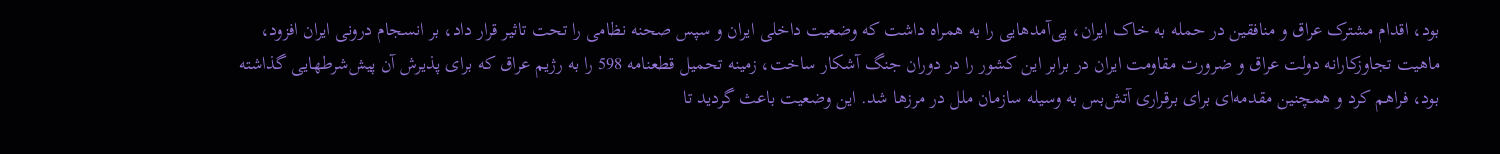بود، اقدام مشترک عراق و منافقین در حمله به خاک ایران، پى‌آمدهایى را به همراه داشت که وضعیت داخلى ایران و سپس صحنه نظامى را تحت تاثیر قرار داد، بر انسجام درونى ایران افزود، ماهیت تجاوزکارانه دولت عراق و ضرورت مقاومت ایران در برابر این کشور را در دوران جنگ آشکار ساخت، زمینه تحمیل قطعنامه 598 را به رژیم عراق که براى پذیرش آن پیش‌شرطهایى گذاشته بود، فراهم کرد و همچنین مقدمه‌اى براى برقرارى آتش‌بس به وسیله سازمان ملل در مرزها شد. این وضعیت باعث گردید تا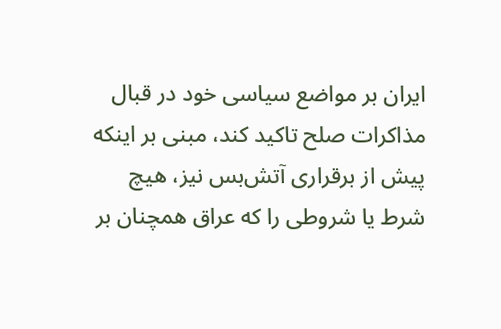ایران بر مواضع سیاسى خود در قبال مذاکرات صلح تاکید کند، مبنى بر اینکه پیش از برقرارى آتش‌بس نیز، هیچ شرط یا شروطى را که عراق همچنان بر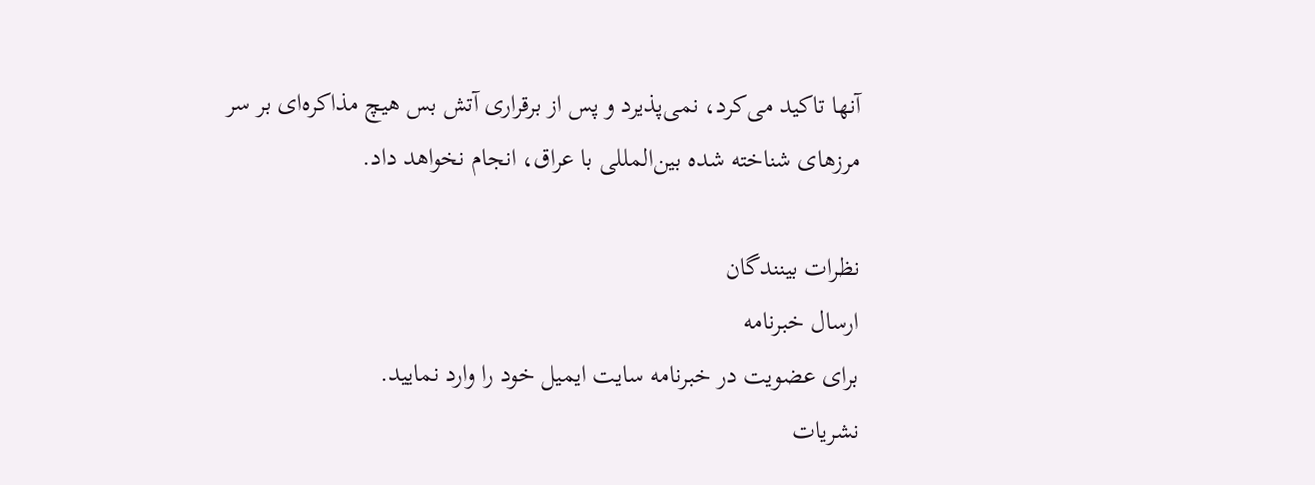آنها تاکید مى‌کرد، نمى‌پذیرد و پس از برقرارى آتش بس هیچ مذاکره‌اى بر سر مرزهاى شناخته شده بین‌المللى با عراق، انجام نخواهد داد.

نظرات بینندگان
ارسال خبرنامه
برای عضویت در خبرنامه سایت ایمیل خود را وارد نمایید.
نشریات